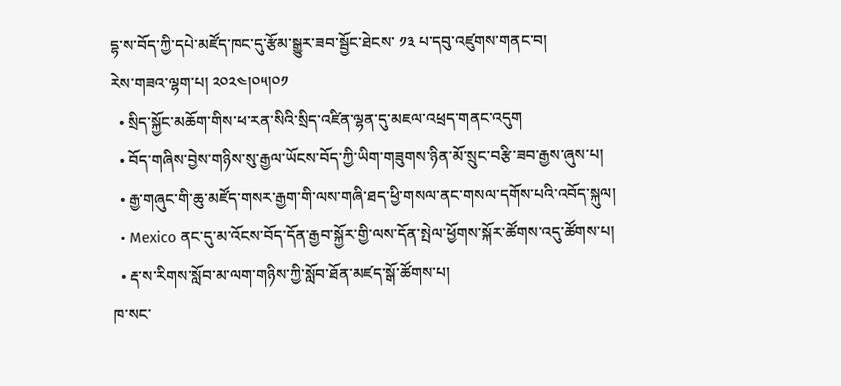དྷ་ས་བོད་ཀྱི་དཔེ་མཛོད་ཁང་དུ་རྩོམ་སྒྱུར་ཟབ་སྦྱོང་ཐེངས་ ༡༣ པ་དབུ་འཛུགས་གནང་བ།
རེས་གཟའ་ལྷག་པ། ༢༠༢༤།༠༥།༠༡
  • སྲིད་སྐྱོང་མཆོག་གིས་ཕ་རན་སིའི་སྲིད་འཛིན་ལྷན་དུ་མཇལ་འཕྲད་གནང་འདུག
  • བོད་གཞིས་བྱེས་གཉིས་སུ་རྒྱལ་ཡོངས་བོད་ཀྱི་ཡིག་གཟུགས་ཉིན་མོ་སྲུང་བརྩི་ཟབ་རྒྱས་ཞུས་པ།
  • རྒྱ་གཞུང་གི་ཆུ་མཛོད་གསར་རྒྱག་གི་ལས་གཞི་ཐད་ཕྱི་གསལ་ནང་གསལ་དགོས་པའི་འབོད་སྐུལ།
  • Mexico ནང་དུ་མ་འོངས་བོད་དོན་རྒྱབ་སྐྱོར་གྱི་ལས་དོན་སྤེལ་ཕྱོགས་སྐོར་ཚོགས་འདུ་ཚོགས་པ།
  • རྡ་ས་རིགས་སློབ་མ་ལག་གཉིས་ཀྱི་སློབ་ཐོན་མཛད་སྒོ་ཚོགས་པ།
ཁ་སང་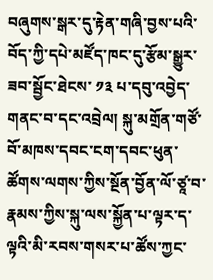བཞུགས་སྒར་དུ་རྟེན་གཞི་བྱས་པའི་བོད་ཀྱི་དཔེ་མཛོད་ཁང་དུ་རྩོམ་སྒྱུར་ཟབ་སྦྱོང་ཐེངས་ ༡༣ པ་དབུ་འབྱེད་གནང་བ་དང་འབྲེལ། སྐུ་མགྲོན་གཙོ་བོ་མཁས་དབང་ངག་དབང་ཕུན་ཚོགས་ལགས་ཀྱིས་སྔོན་བྱོན་ལོ་ཙཱ་བ་རྣམས་ཀྱིས་སྐུ་ལས་སྐྱོན་པ་ལྟར་ད་ལྟའི་མི་རབས་གསར་པ་ཚོས་ཀྱང་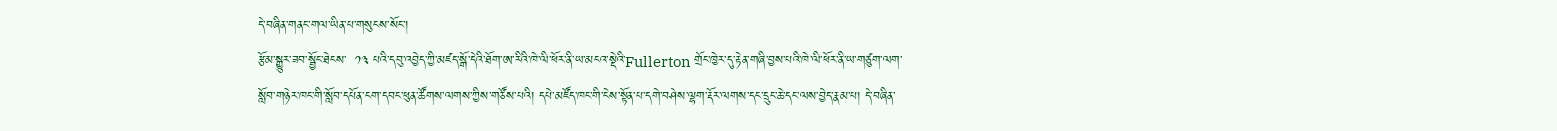དེ་བཞིན་གནང་གལ་ཡིན་པ་གསུངས་སོང་།
རྩོམ་སྒྱུར་ཟབ་སྦྱོང་ཐེངས་  ༡༣ པའི་དབུ་འབྱེད་ཀྱི་མཛད་སྒོ་དེའི་ཐོག་ཨ་རིའི་ཁེ་ལི་ཕོར་ནི་ཡ་མངའ་སྡེའི་Fullerton གྲོང་ཁྱེར་དུ་རྟེན་གཞི་བྱས་པའི་ཁེ་ལི་ཕོར་ནི་ཡ་གཙུག་ལག་སློབ་གཉེར་ཁང་གི་སློབ་དཔོན་ངག་དབང་ཕུན་ཚོགས་ལགས་ཀྱིས་གཙོས་པའི། དཔེ་མཛོད་ཁང་གི་ངེས་སྟོན་པ་དགེ་བཤེས་ལྷག་རྡོར་ལགས་དང་དྲུང་ཆེ་དང་ལས་བྱེད་རྣམ་པ། དེ་བཞིན་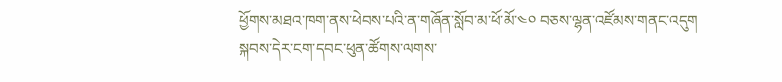ཕྱོགས་མཐའ་ཁག་ནས་ཕེབས་པའི་ན་གཞོན་སློབ་མ་ཕོ་མོ་༤༠ བཅས་ལྷན་འཛོམས་གནང་འདུག
སྐབས་དེར་ངག་དབང་ཕུན་ཚོགས་ལགས་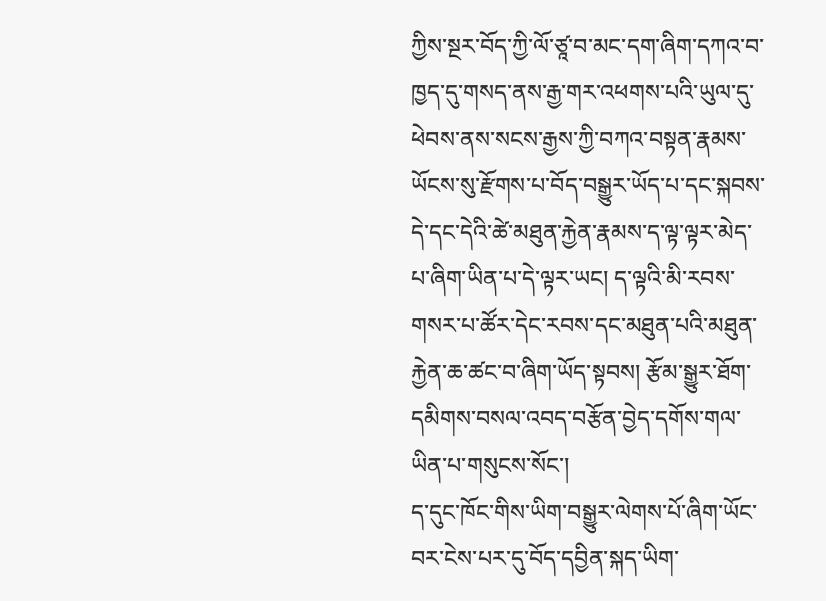ཀྱིས་སྔར་བོད་ཀྱི་ལོ་ཙཱ་བ་མང་དག་ཞིག་དཀའ་བ་ཁྱད་དུ་གསད་ནས་རྒྱ་གར་འཕགས་པའི་ཡུལ་དུ་ཕེབས་ནས་སངས་རྒྱས་ཀྱི་བཀའ་བསྟན་རྣམས་ཡོངས་སུ་རྫོགས་པ་བོད་བསྒྱུར་ཡོད་པ་དང་སྐབས་དེ་དང་དེའི་ཚེ་མཐུན་རྐྱེན་རྣམས་ད་ལྟ་ལྟར་མེད་པ་ཞིག་ཡིན་པ་དེ་ལྟར་ཡང། ད་ལྟའི་མི་རབས་གསར་པ་ཚོར་དེང་རབས་དང་མཐུན་པའི་མཐུན་རྐྱེན་ཆ་ཚང་བ་ཞིག་ཡོད་སྟབས། རྩོམ་སྒྱུར་ཐོག་དམིགས་བསལ་འབད་བརྩོན་བྱེད་དགོས་གལ་ཡིན་པ་གསུངས་སོང་།
ད་དུང་ཁོང་གིས་ཡིག་བསྒྱུར་ལེགས་པོ་ཞིག་ཡོང་བར་ངེས་པར་དུ་བོད་དབྱིན་སྐད་ཡིག་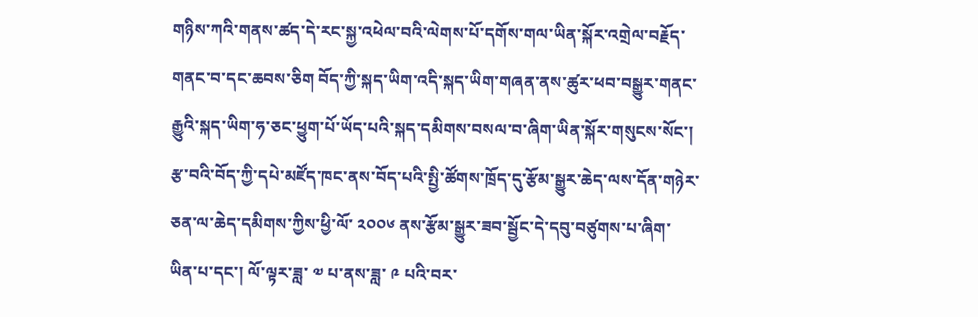གཉིས་ཀའི་གནས་ཚད་དེ་རང་སྐྱ་འཕེལ་བའི་ལེགས་པོ་དགོས་གལ་ཡིན་སྐོར་འགྲེལ་བརྗོད་གནང་བ་དང་ཆབས་ཅིག བོད་ཀྱི་སྐད་ཡིག་འདི་སྐད་ཡིག་གཞན་ནས་ཚུར་ཕབ་བསྒྱུར་གནང་རྒྱུའི་སྐད་ཡིག་ཧ་ཅང་ཕྱུག་པོ་ཡོད་པའི་སྐད་དམིགས་བསལ་བ་ཞིག་ཡིན་སྐོར་གསུངས་སོང་།
རྩ་བའི་བོད་ཀྱི་དཔེ་མཛོད་ཁང་ནས་བོད་པའི་སྤྱི་ཚོགས་ཁྲོད་དུ་རྩོམ་སྒྱུར་ཆེད་ལས་དོན་གཉེར་ཅན་ལ་ཆེད་དམིགས་ཀྱིས་ཕྱི་ལོ་ ༢༠༠༦ ནས་རྩོམ་སྒྱུར་ཟབ་སྦྱོང་དེ་དབུ་བཙུགས་པ་ཞིག་ཡིན་པ་དང་། ལོ་ལྟར་ཟླ་ ༧ པ་ནས་ཟླ་ ༩ པའི་བར་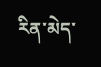རིན་མེད་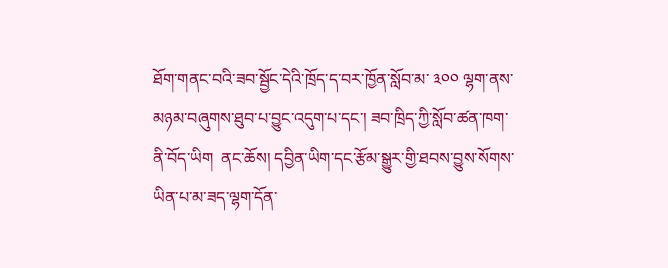ཐོག་གནང་བའི་ཟབ་སྦྱོང་དེའི་ཁྲོད་ད་བར་ཁྱོན་སློབ་མ་ ༣༠༠ ལྷག་ནས་མཉམ་བཞུགས་ཐུབ་པ་བྱུང་འདུག་པ་དང་། ཟབ་ཁྲིད་ཀྱི་སློབ་ཚན་ཁག་ནི་བོད་ཡིག  ནང་ཆོས། དབྱིན་ཡིག་དང་རྩོམ་སྒྱུར་གྱི་ཐབས་བྱུས་སོགས་ཡིན་པ་མ་ཟད་ལྷག་དོན་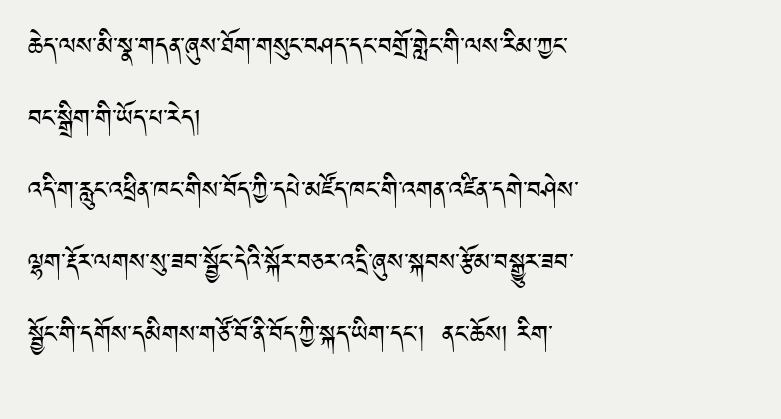ཆེད་ལས་མི་སྣ་གདན་ཞུས་ཐོག་གསུང་བཤད་དང་བགྲོ་གླེང་གི་ལས་རིམ་ཀྱང་བང་སྒྲིག་གི་ཡོད་པ་རེད།
འདི་ག་རླུང་འཕྲིན་ཁང་གིས་བོད་ཀྱི་དཔེ་མཛོད་ཁང་གི་འགན་འཛིན་དགེ་བཤེས་ལྷག་རྡོར་ལགས་སུ་ཟབ་སྦྱོང་དེའི་སྐོར་བཅར་འདྲི་ཞུས་སྐབས་རྩོམ་བསྒྱུར་ཟབ་སྦྱོང་གི་དགོས་དམིགས་གཙོ་བོ་ནི་བོད་ཀྱི་སྐད་ཡིག་དང་།  ནང་ཆོས། རིག་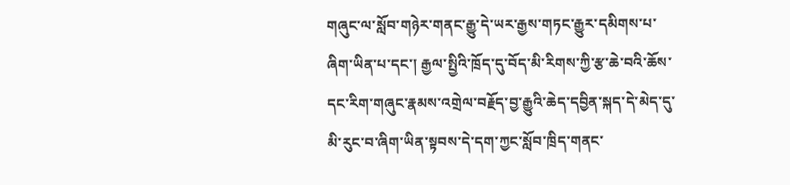གཞུང་ལ་སློབ་གཉེར་གནང་རྒྱུ་དེ་ཡར་རྒྱས་གཏང་རྒྱུར་དམིགས་པ་ཞིག་ཡིན་པ་དང་། རྒྱལ་སྤྱིའི་ཁྲོད་དུ་བོད་མི་རིགས་ཀྱི་རྩ་ཆེ་བའི་ཆོས་དང་རིག་གཞུང་རྣམས་འགྲེལ་བརྗོད་བྱ་རྒྱུའི་ཆེད་དབྱིན་སྐད་དེ་མེད་དུ་མི་རུང་བ་ཞིག་ཡིན་སྟབས་དེ་དག་ཀྱང་སློབ་ཁྲིད་གནང་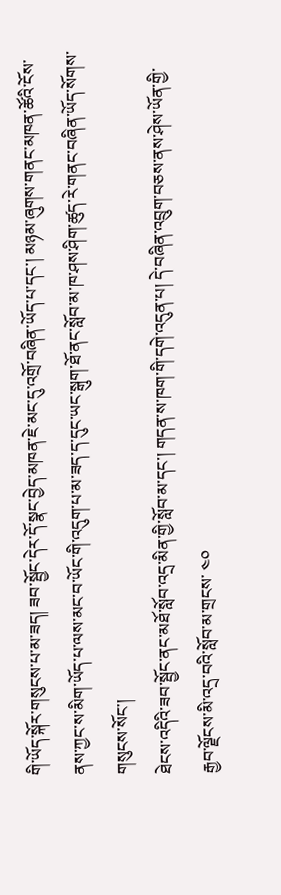གི་ཡོད་སྐོར་གསུངས་པ་མ་ཟད། ཟབ་སྦྱོང་དེར་དོ་སྣང་བྱེད་མཁན་ཇེ་མང་དུ་འགྲོ་བཞིན་ཡོད་པ་དང་། མཉམ་ཞུགས་གནང་མཁན་ཚོའི་ངོས་ནས་ཀྱང་ས་མིག་ཡོད་པ་ལས་མང་བ་ཡོང་གི་འདུག་པ་མ་ཟད་ད་དུང་ཡང་སྒུག་ཐོ་ནང་སློབ་མ་ཁ་ཤས་ཤིག་ཚུད་རེ་གནང་བཞིན་ཡོད་སོགས་གསུངས་སོང་།
ཐེངས་འདིའི་ཟབ་སྦྱོང་ནང་མཐོ་སློབ་འདྲ་མིན་གྱི་སློབ་མ་དང་། གདན་ས་ཁག་གི་དགེ་འདུན་པ། དེ་བཞིན་འབྲུག་བཅས་ནས་ཤེས་ཡོན་གྱི་རྒྱབ་ལྗོངས་མི་འདྲ་བའི་སློབ་མ་གྲངས་ ༤༠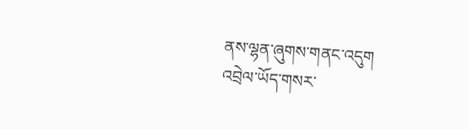ནས་ལྷན་ཞུགས་གནང་འདུག
འབྲེལ་ཡོད་གསར་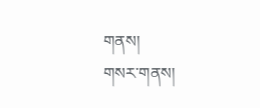གནས།
གསར་གནས།